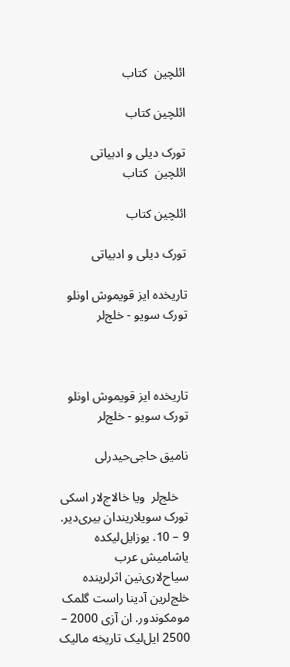ائلچین  کتاب

ائلچین کتاب

تورک دیلی و ادبیاتی
ائلچین  کتاب

ائلچین کتاب

تورک دیلی و ادبیاتی

تاریخده ایز قویموش اونلو تورک سویو - خلج‌لر



تاریخده ایز قویموش اونلو تورک سویو - خلج‌لر

نامیق حاجی‌حیدرلی

   خلج‌لر  ویا خالاج‌لار اسکی تورک سویلاریندان بیری‌دیر.  9 – 10. یوزایل‌لیکده یاشامیش عرب سیاح‌لاری‌نین اثرلرینده خلج‌لرین آدینا راست گلمک مومکوندور. ان آزی 2000 – 2500 ایل‌لیک تاریخه مالیک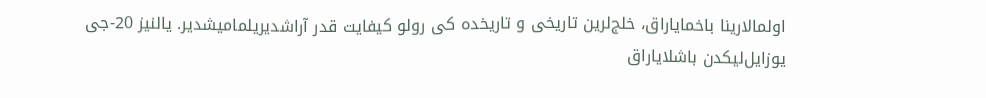اولمالارینا باخمایاراق، خلج‌لرین تاریخی و تاریخده کی رولو کیفایت قدر آراشدیریلمامیشدیر. یالنیز 20-جی یوز‌ایل‌لیکدن باشلایاراق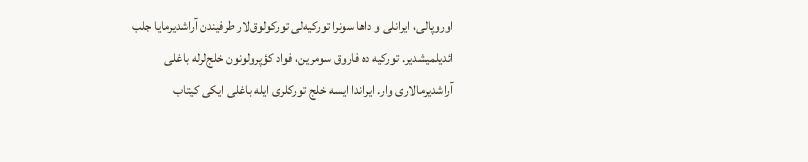اوروپالی، ایرانلی و داها سونرا تورکیه‌‌لی تورکولوق‌لار طرفیندن آراشدیرمایا جلب ائدیلمیشدیر. تورکیه‌ ده فاروق سومرین، فواد کؤپرولونون خلج‌لرله باغلی آراشدیرمالاری وار. ایراندا ایسه خلج تورکلری ایله باغلی ایکی کیتاب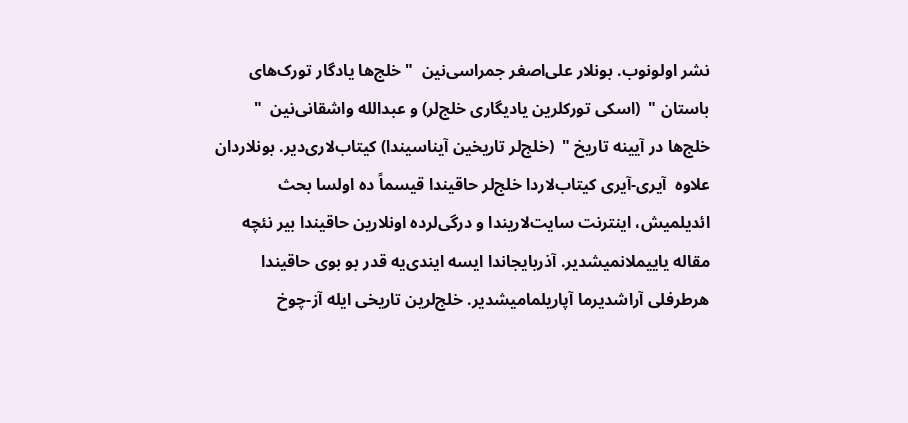نشر اولونوب. بونلار علی‌اصغر جمراسی‌نین  " خلج‌ها یادگار تورک‌های باستان "  (اسکی تورکلرین یادیگاری خلج‌لر) و عبدالله واشقانی‌نین  " خلج‌ها در آیینه تاریخ "  (خلج‌لر تاریخین آیناسیندا) کیتاب‌لاری‌دیر. بونلاردان علاوه  آیری-آیری کیتاب‌لاردا خلج‌لر حاقیندا قیسماً ده اولسا بحث ائدیلمیش، اینترنت سایت‌لاریندا و درگی‌لرده اونلارین حاقیندا بیر نئچه مقاله یاییملانمیشدیر. آذربایجاندا ایسه ایندی‌یه قدر بو بوی حاقیندا هرطرفلی آراشدیرما آپاریلمامیشدیر. خلج‌لرین تاریخی ایله آز-چوخ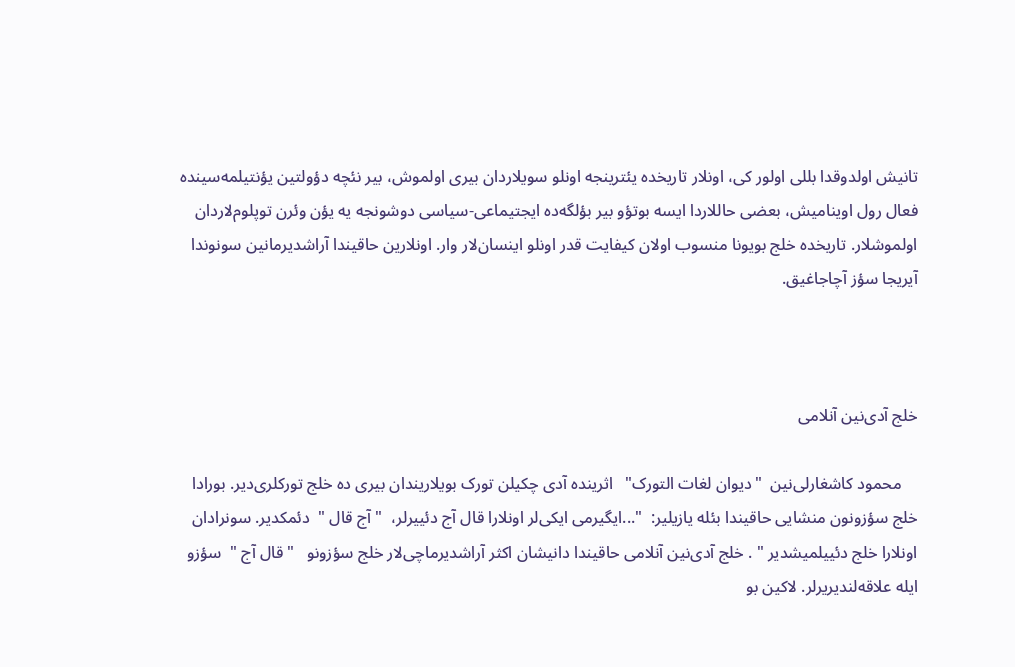تانیش اولدوقدا بللی اولور کی، اونلار تاریخده یئترینجه اونلو سویلاردان بیری اولموش، بیر نئچه دؤولتین یؤنتیلمه‌سینده فعال رول اوینامیش، بعضی حاللاردا ایسه بوتؤو بیر بؤلگه‌ده ایجتیماعی-سیاسی دوشونجه یه یؤن وئرن توپلوم‌لاردان اولموشلار. تاریخده خلج بویونا منسوب اولان کیفایت قدر اونلو اینسان‌لار وار. اونلارین حاقیندا آراشدیرمانین سونوندا آیریجا سؤز آچاجاغیق.



خلج آدی‌نین آنلامی

    محمود کاشغارلی‌نین  "دیوان لغات التورک"   اثرینده آدی چکیلن تورک بویلاریندان بیری ده خلج تورکلری‌دیر. بورادا خلج سؤزونون منشایی حاقیندا بئله یازیلیر:  "...ایگیرمی ایکی‌لر اونلارا قال آج دئییرلر،  " آج قال "  دئمکدیر. سونرادان اونلارا خلج دئییلمیشدیر " . خلج آدی‌نین آنلامی حاقیندا دانیشان اکثر آراشدیرماچی‌لار خلج سؤزونو   " قال آج "  سؤزو ایله علاقه‌لندیریرلر. لاکین بو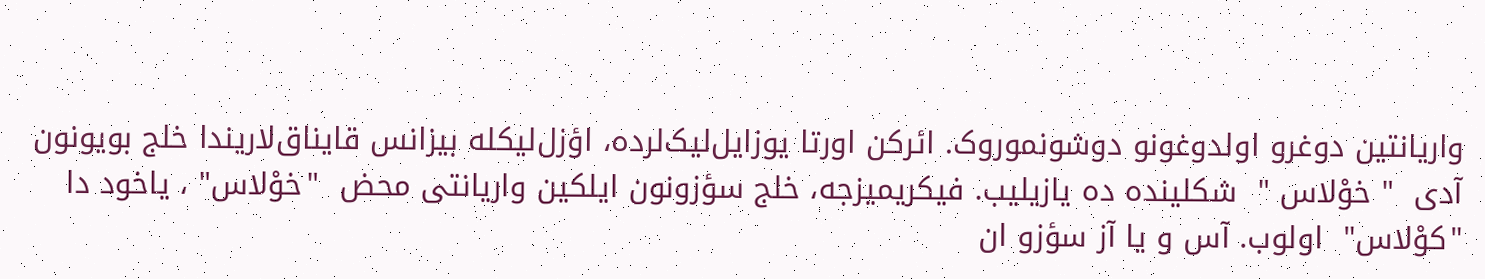واریانتین دوغرو اولدوغونو دوشونموروک. ائرکن اورتا یوز‌ایل‌لیک‌لرده، اؤزل‌لیکله بیزانس قایناق‌لاریندا خلج بویونون آدی  " خوْلاس "  شکلینده ده یازیلیب. فیکریمیزجه، خلج سؤزونون ایلکین واریانتی محض  "خوْلاس‌" ، یاخود دا  "کوْلاس‌"  اولوب. آس و یا آز سؤزو ان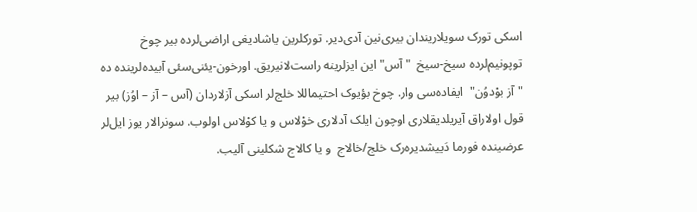اسکی تورک سویلاریندان بیری‌نین آدی‌دیر. تورکلرین یاشادیغی اراضی‌‌‌لرده بیر چوخ توپونیم‌لرده سیخ-سیخ  "آس‌" این ایزلرینه راست‌لانیریق. اورخون-یئنی‌سئی آبیده‌لرینده ده  "آز بوْدوُن‌"  ایفاده‌سی وار. چوخ بؤیوک احتیماللا خلج‌لر اسکی آزلاردان (آس – آز – اوُز) بیر قول اولاراق آیریلدیقلاری اوچون ایلک آدلاری خوْلاس و یا کوْلاس اولوب. سونرالار یوز ایل‌لر عرضینده فورما دَییشدیره‌رک خلج/خالاج  و یا کالاج شکلینی آلیب.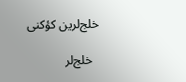خلج‌لرین کؤکنی

  خلج‌لر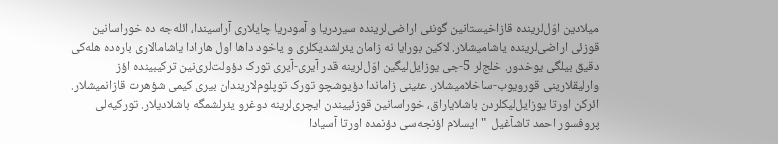میلادین اوّل‌لرینده قازاخیستانین گونئی اراضی‌‌لرینده سیردریا و آمودریا چایلاری آراسیندا، ائله‌جه ده خوراسانین قوزئی اراضی‌‌لرینده یاشامیشلار. لاکین بورایا نه زامان یئرلشدیکلری و یاخود داها اول هارادا یاشامالاری باره‌ده هله‌کی دقیق بیلگی یوخدور. خلج‌لر 5-جی یوز‌ایل‌لیگین اوّل‌لرینه قدر آیری-آیری تورک دؤولت‌لری‌نین ترکیبینده اؤز وارلیقلارینی قورویوب-ساخلامیشلار. عئینی زاماندا دؤیوشچو تورک توپلوم‌لاریندان بیری کیمی شؤهرت قازانمیشلار. ائرکن اورتا یوز‌ایل‌لیکلردن باشلایاراق، خوراسانین قوزئییندن ایچری‌لرینه دوغرو یئرلشمگه باشلادیلار. تورکیه‌‌لی پروفسور احمد تاشآغیل  "ایسلام اؤنجه‌سی دؤنمده اورتا آسیادا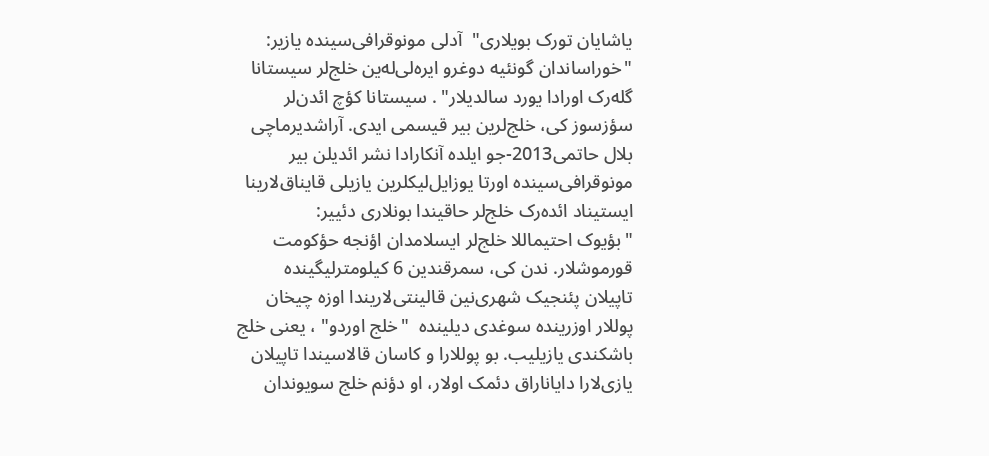یاشایان تورک بویلاری‌"  آدلی مونوقرافی‌سینده یازیر:   "خوراساندان گونئیه دوغرو ایره‌لی‌له‌ین خلج‌لر سیستانا گله‌رک اورادا یورد سالدیلار‌" . سیستانا کؤچ ائدن‌لر سؤزسوز کی، خلج‌لرین بیر قیسمی ایدی. آراشدیرماچی بلال حاتمی2013-جو ایلده آنکارادا نشر ائدیلن بیر مونوقرافی‌سینده اورتا یوز‌ایل‌لیکلرین یازیلی قایناق‌لارینا ایستیناد ائده‌رک خلج‌لر حاقیندا بونلاری دئییر:       "بؤیوک احتیماللا خلج‌لر ایسلامدان اؤنجه حؤکومت قورموشلار. ندن کی، سمرقندین 6 کیلومترلیگینده تاپیلان پئنجیک شهری‌نین قالینتی‌لاریندا اوزه چیخان پوللار اوزرینده سوغدی دیلینده  "خلج اوردو‌" ، یعنی خلج باشکندی یازیلیب. بو پوللارا و کاسان قالاسیندا تاپیلان یازی‌لارا دایاناراق دئمک اولار، او دؤنم خلج سویوندان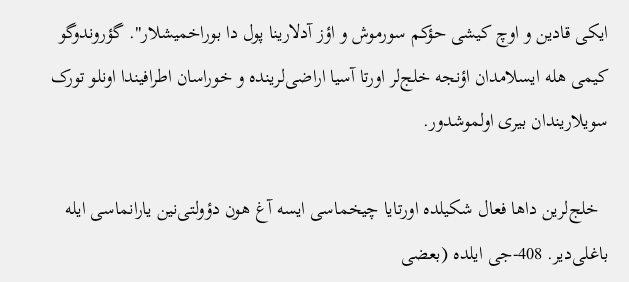ایکی قادین و اوچ کیشی حؤکم سورموش و اؤز آدلارینا پول دا بوراخمیشلار‌". گؤروندوگو کیمی هله ایسلامدان اؤنجه خلج‌لر اورتا آسیا اراضی‌‌لرینده و خوراسان اطرافیندا اونلو تورک سویلاریندان بیری اولموشدور.

  خلج‌لرین داها فعال شکیلده اورتایا چیخماسی ایسه آغ هون دؤولتی‌نین یارانماسی ایله باغلی‌دیر. 408-جی ایلده (بعضی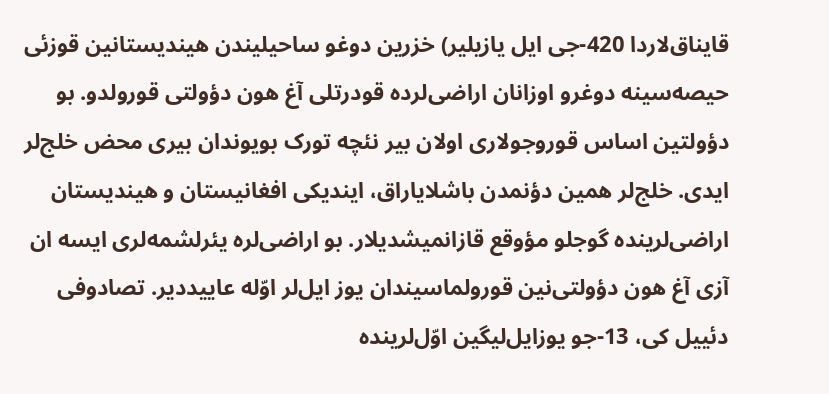قایناق‌لاردا 420-جی ایل یازیلیر) خزرین دوغو ساحیلیندن هیندیستانین قوزئی حیصه‌سینه دوغرو اوزانان اراضی‌‌لرده قودرتلی آغ هون دؤولتی قورولدو. بو دؤولتین اساس قوروجولاری اولان بیر نئچه تورک بویوندان بیری محض خلج‌لر ایدی. خلج‌لر همین دؤنمدن باشلایاراق، ایندیکی افغانیستان و هیندیستان اراضی‌‌لرینده گوجلو مؤوقع قازانمیشدیلار. بو اراضی‌‌لره یئرلشمه‌لری ایسه ان آزی آغ هون دؤولتی‌نین قورولماسیندان یوز ایل‌لر اوّله عاییددیر. تصادوفی دئییل کی، 13-جو یوز‌ایل‌لیگین اوّل‌لرینده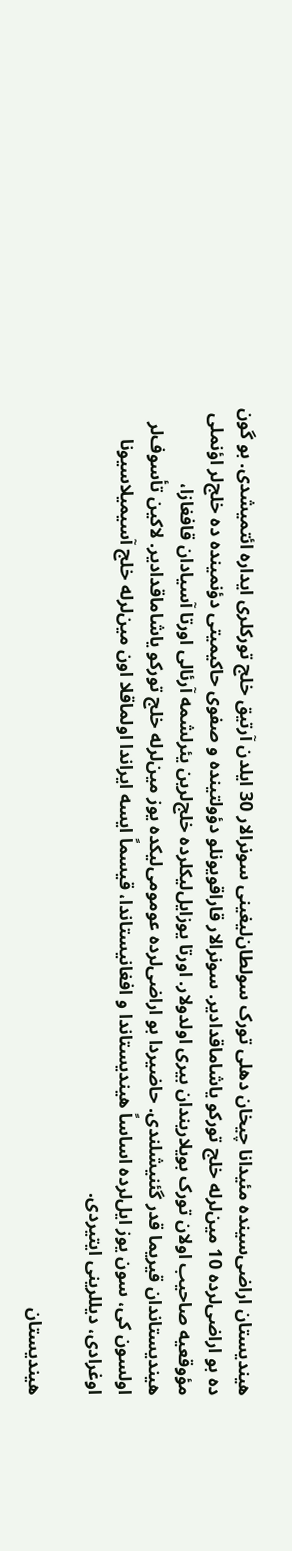هیندیستان اراضی‌‌سینده مئیدانا چیخان دهلی تورک سولطان‌لیغینی سونرالار 30 ایلدن آرتیق خلج تورکلری ایداره ائتمیشدی. بو گون ده بو اراضی‌‌لرده 10 مین‌لرله خلج تورکو یاشاماقدادیر. سونرالار قاراقویونلو دؤولتینده و صفوی حاکیمیتی دؤنمینده ده خلج‌لر اؤنملی مؤوقعیه صاحیب اولان تورک بویلاریندان بیری اولدولار. اورتا یوز‌ایل‌لیکلرده خلج‌لرین یئرلشمه آرئالی اورتا آسیادان قافغازا، هیندیستاندان قیریما قدر گئنیشلندی. حاضیردا بو اراضی‌‌لرده عومومی‌لیکده یوز مین‌لرله خلج تورکو یاشاماقدادیر. لاکین تأسوف‌لر اولسون کی، سون یوز ایل‌لرده اساساً هیندیستاندا و افغانیستاندا، قیسماً ایسه ایراندا اولماقلا اون مین‌لرله خلج آسیمیلاسیونا اوغرادی، دیللرینی ایتیردی.

هیندیستان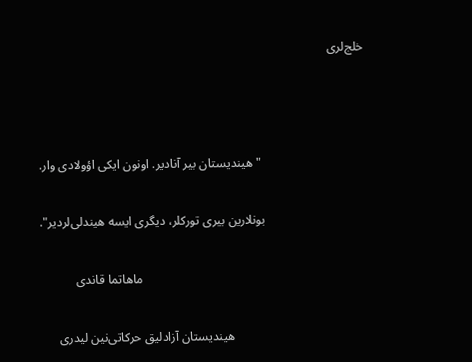خلج‌لری



                                 " هیندیستان بیر آنادیر. اونون ایکی اؤولادی وار.

                                بونلارین بیری تورکلر، دیگری ایسه هیندلی‌لردیر‌".

                                                                       ماهاتما قاندی

                                          هیندیستان آزادلیق حرکاتی‌نین لیدری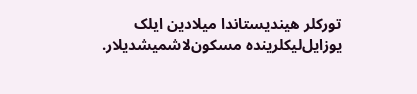تورکلر هیندیستاندا میلادین ایلک یوز‌ایل‌لیکلرینده مسکون‌لاشمیشدیلار.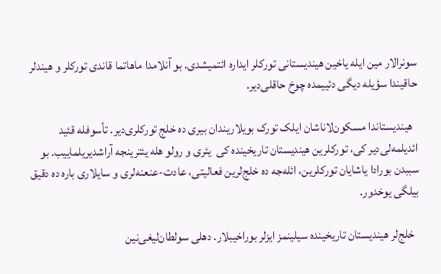سونرالار مین ایله یاخین هیندیستانی تورکلر ایداره ائتمیشدی. بو آنلامدا ماهاتما قاندی تورکلر و هیندلر حاقیندا سؤیله دیگی دئییمده چوخ حاقلی‌دیر.

  هیندیستاندا مسکون‌لاناشان ایلک تورک بویلاریندان بیری ده خلج تورکلری‌دیر. تأسوفله قئید ائدیلمه‌لی‌دیر کی، تورکلرین هیندیستان تاریخینده کی  یئری و رولو هله یئترینجه آراشدیریلماییب. بو سببدن بورادا یاشایان تورکلرین، ائله‌جه ده خلج‌لرین فعالیتی، عادت-عنعنه‌لری و سایلاری باره ده دقیق بیلگی یوخدور.

  خلج‌لر هیندیستان تاریخینده سیلینمز ایزلر بوراخیبلار. دهلی سولطان‌لیغی‌نین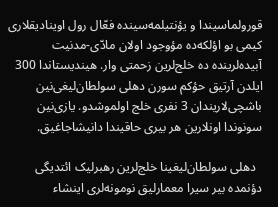قورولماسیندا و یؤنتیلمه‌سینده فعّال رول اوینادیقلاری کیمی بو اؤلکه‌ده مؤوجود اولان مادّی-مدنیت آبیده‌لرینده ده خلج‌لرین زحمتی وار. هیندیستاندا 300 ایلدن آرتیق حؤکم سورن دهلی سولطان‌لیغی‌نین باشچی‌لاریندان 3 نفری خلج اولموشدو. یازی‌نین سونوندا اونلارین هر بیری حاقیندا دانیشاجاغیق.

  دهلی سولطان‌لیغینا خلج‌لرین رهبرلیک ائتدیگی دؤنمده بیر سیرا معمارلیق نومونه‌لری اینشاء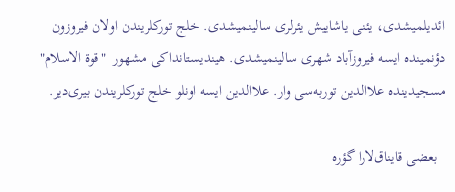ائدیلمیشدی، یئنی یاشاییش یئرلری سالینمیشدی. خلج تورکلریندن اولان فیروزون دؤنمینده ایسه فیروزآباد شهری سالینمیشدی. هیندیستانداکی مشهور  "قوة الاسلام"  مسجیدینده علاالدین توربه‌سی وار. علاالدین ایسه اونلو خلج تورکلریندن بیری‌دیر.

  بعضی قایناق‌لارا گؤره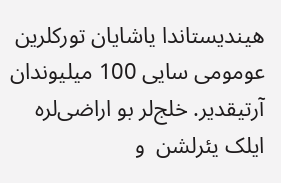هیندیستاندا یاشایان تورکلرین عومومی سایی 100 میلیوندان آرتیقدیر. خلج‌لر بو اراضی‌‌لره ایلک یئرلشن  و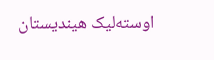اوسته‌لیک هیندیستان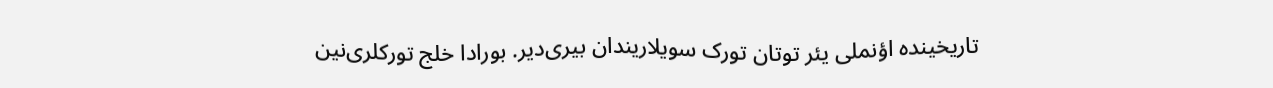تاریخینده اؤنملی یئر توتان تورک سویلاریندان بیری‌دیر. بورادا خلج تورکلری‌نین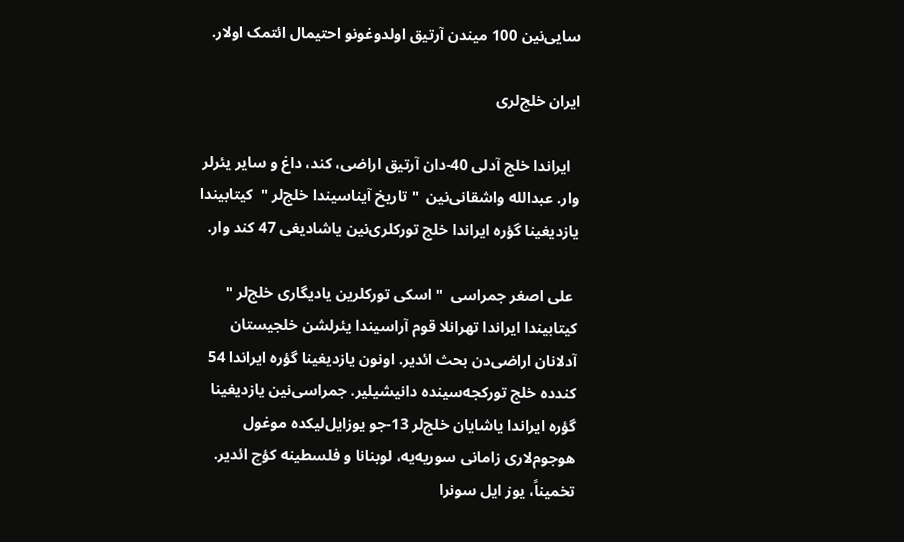سایی‌نین 100 میندن آرتیق اولدوغونو احتیمال ائتمک اولار.

ایران خلج‌لری

  ایراندا خلج آدلی 40-دان آرتیق اراضی‌‌، کند، داغ و سایر یئرلر  وار. عبدالله واشقانی‌نین  " تاریخ آیناسیندا خلج‌لر "  کیتابیندا یازدیغینا گؤره ایراندا خلج تورکلری‌نین یاشادیغی 47 کند وار.

 علی اصغر جمراسی  " اسکی تورکلرین یادیگاری خلج‌لر "  کیتابیندا ایراندا تهرانلا قوم آراسیندا یئرلشن خلجیستان آدلانان اراضی‌‌دن بحث ائدیر. اونون یازدیغینا گؤره ایراندا 54 کندده خلج تورکجه‌سینده دانیشیلیر. جمراسی‌نین یازدیغینا گؤره ایراندا یاشایان خلج‌لر 13-جو یوز‌ایل‌لیکده موغول هوجوم‌لاری زامانی سوریه‌یه، لوبنانا و فلسطینه کؤچ ائدیر. تخمیناً، یوز ایل سونرا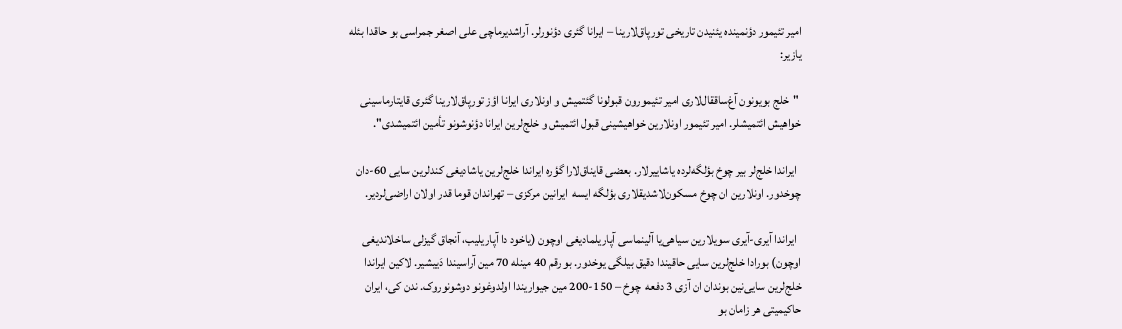امیر تئیمور دؤنمینده یئنیدن تاریخی تورپاق‌لارینا – ایرانا گئری دؤنورلر. آراشدیرماچی علی اصغر جمراسی بو حاقدا بئله یازیر:

 "خلج بویونون آغ‌ساققال‌لاری امیر تئیمورون قبولونا گئتمیش و اونلاری ایرانا اؤز تورپاق‌لارینا گئری قایتارماسینی خواهیش ائتمیشلر. امیر تئیمور اونلارین خواهیشینی قبول ائتمیش و خلج‌لرین ایرانا دؤنوشونو تأمین ائتمیشدی‌".

  ایراندا خلج‌لر بیر چوخ بؤلگه‌لرده یاشاییرلار. بعضی قایناق‌لارا گؤره ایراندا خلج‌لرین یاشادیغی کندلرین سایی 60-دان چوخدور. اونلارین ان چوخ مسکون‌لاشدیقلاری بؤلگه ایسه  ایرانین مرکزی – تهراندان قوما قدر اولان اراضی‌‌لردیر.

  ایراندا آیری-آیری سویلارین سیاهی‌یا آلینماسی آپاریلمادیغی اوچون (یاخود دا آپاریلیب، آنجاق گیزلی ساخلاندیغی اوچون) بورادا خلج‌لرین سایی حاقیندا دقیق بیلگی یوخدور. بو رقم 40 مینله 70 مین آراسیندا دَییشیر. لاکین ایراندا خلج‌لرین سایی‌نین بوندان ان آزی 3 دفعه  چوخ – 150-200 مین جیواریندا اولدوغونو دوشونوروک. ندن کی، ایران حاکیمیتی هر زامان بو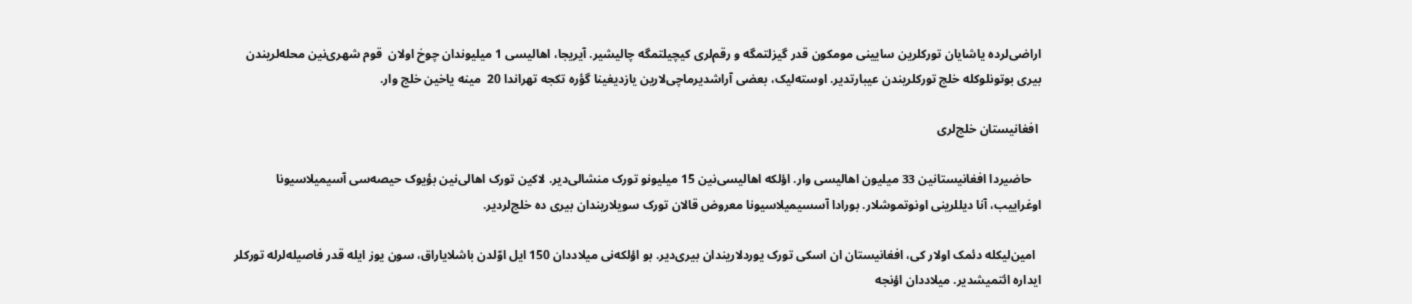اراضی‌‌لرده یاشایان تورکلرین سایینی مومکون قدر گیزلتمگه و رقم‌لری کیچیلتمگه چالیشیر. آیریجا، اهالیسی 1 میلیوندان چوخ اولان  قوم شهری‌نین محله‌لریندن بیری بوتونلوکله خلج تورکلریندن عیبارتدیر. اوسته‌لیک، بعضی آراشدیرماچی‌لارین یازدیغینا گؤره تکجه تهراندا 20  مینه یاخین خلج وار.

 افغانیستان خلج‌لری

   حاضیردا افغانیستانین 33 میلیون اهالیسی وار. اؤلکه اهالیسی‌نین 15 میلیونو تورک منشالی‌دیر. لاکین تورک اهالی‌نین بؤیوک حیصه‌سی آسیمیلاسیونا اوغراییب، آنا دیللرینی اونوتموشلار. بورادا آسسیمیلاسیونا معروض قالان تورک سویلاریندان بیری ده خلج‌لردیر.

  امین‌لیکله دئمک اولار کی، افغانیستان ان اسکی تورک یوردلاریندان بیری‌دیر. بو اؤلکه‌نی میلاددان 150 ایل اوّلدن باشلایاراق، سون یوز ایله قدر فاصیله‌لرله تورکلر ایداره ائتمیشدیر. میلاددان اؤنجه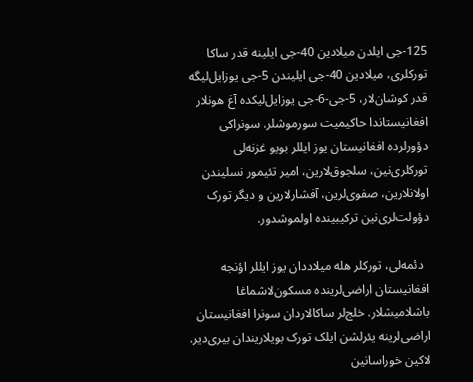125-جی ایلدن میلادین 40-جی ایلینه قدر ساکا تورکلری، میلادین 40-جی ایلیندن 5-جی یوز‌ایل‌لیگه قدر کوشان‌لار، 5-جی-6-جی یوز‌ایل‌لیکده آغ هونلار افغانیستاندا حاکیمیت سورموشلر. سونراکی دؤورلرده افغانیستان یوز ایللر بویو غزنه‌لی تورکلری‌نین، سلجوق‌لارین، امیر تئیمور نسلیندن اولانلارین، صفوی‌لرین، آفشارلارین و دیگر تورک دؤولت‌لری‌نین ترکیبینده اولموشدور.

  دئمه‌لی، تورکلر هله میلاددان یوز ایللر اؤنجه افغانیستان اراضی‌‌لرینده مسکون‌لاشماغا باشلامیشلار. خلج‌لر ساکالاردان سونرا افغانیستان اراضی‌‌لرینه یئرلشن ایلک تورک بویلاریندان بیری‌دیر. لاکین خوراسانین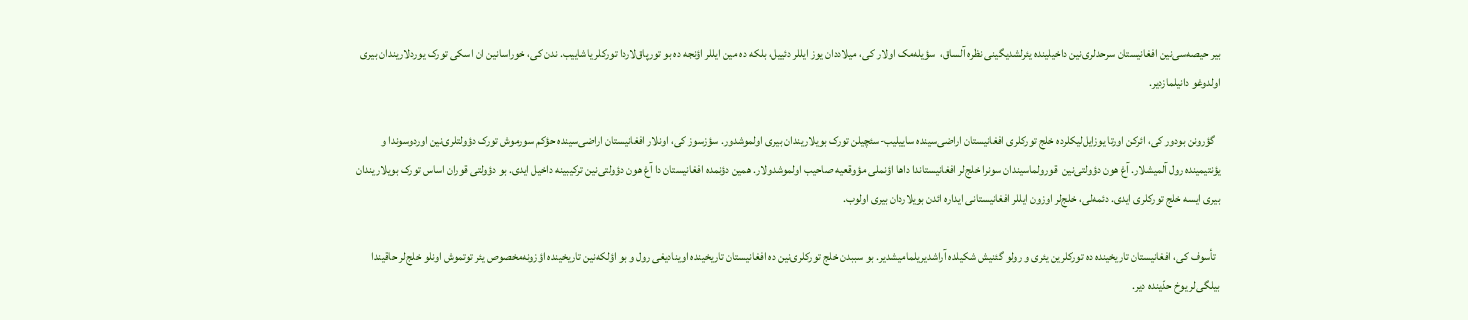بیر حیصه‌سی‌نین افغانیستان سرحدلری‌نین داخیلینده یئرلشدیگینی نظره آلساق،  سؤیله‌مک اولار کی، میلاددان یوز ایللر دئییل، بلکه ده مین ایللر اؤنجه ده بو تورپاق‌لاردا تورکلر یاشاییب. ندن کی، خوراسانین ان اسکی تورک یوردلاریندان بیری اولدوغو دانیلمازدیر.

  گؤرونن بودور کی، ائرکن اورتا یوز‌ایل‌لیکلرده خلج تورکلری افغانیستان اراضی‌‌سینده ساییلیب-سئچیلن تورک بویلاریندان بیری اولموشدور. سؤزسوز کی، اونلار افغانیستان اراضی‌‌سینده حؤکم سورموش تورک دؤولتلری‌نین اوردوسوندا و یؤنتیمینده رول آلمیشلار. آغ هون دؤولتی‌نین  قورولماسیندان سونرا خلج‌لر افغانیستاندا داها اؤنملی مؤوقعیه صاحیب اولموشدولار. همین دؤنمده افغانیستان دا آغ هون دؤولتی‌نین ترکیبینه داخیل ایدی. بو دؤولتی قوران اساس تورک بویلاریندان بیری ایسه خلج تورکلری ایدی. دئمه‌لی، خلج‌لر اوزون ایللر افغانیستانی ایداره ائدن بویلاردان بیری اولوب.

  تأسوف کی، افغانیستان تاریخینده ده تورکلرین یئری و رولو گئنیش شکیلده آراشدیریلمامیشدیر. بو سببدن خلج تورکلری‌نین ده افغانیستان تاریخینده اوینادیغی رول و بو اؤلکه‌نین تاریخینده اؤزونه‌مخصوص یئر توتموش اونلو خلج‌لر حاقیندا بیلگی‌لر یوخ حدّینده دیر.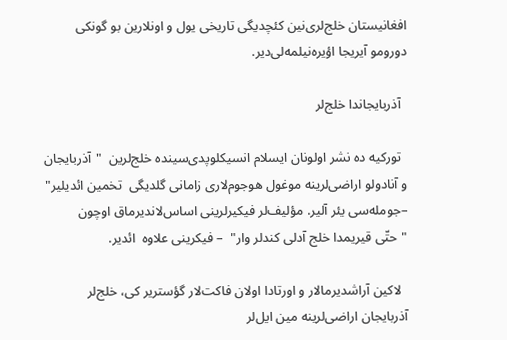افغانیستان خلج‌لری‌نین کئچدیگی تاریخی یول و اونلارین بو گونکی دورومو آیریجا اؤیره‌نیلمه‌لی‌دیر.

  آذربایجاندا خلج‌لر

  تورکیه‌ ده نشر اولونان ایسلام انسیکلوپدی‌سینده خلج‌لرین  "آذربایجان و آنادولو اراضی‌‌لرینه موغول هوجوم‌لاری زامانی گلدیگی  تخمین ائدیلیر‌"  –جومله‌سی یئر آلیر. مؤلیف‌لر فیکیرلرینی اساس‌لاندیرماق اوچون  "حتّی قیریمدا خلج آدلی کندلر وار‌"  – فیکرینی علاوه  ائدیر.

  لاکین آراشدیرمالار و اورتادا اولان فاکت‌لار گؤستریر کی، خلج‌لر آذربایجان اراضی‌‌لرینه مین ایل‌لر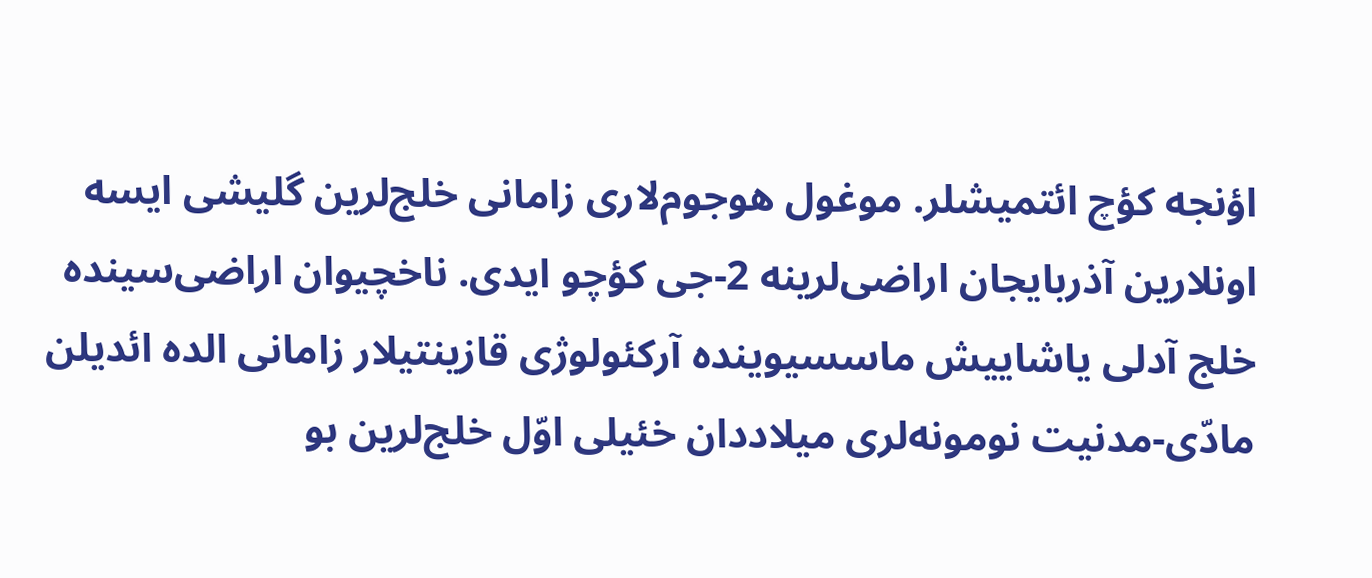اؤنجه کؤچ ائتمیشلر. موغول هوجوم‌لاری زامانی خلج‌لرین گلیشی ایسه اونلارین آذربایجان اراضی‌‌لرینه 2-جی کؤچو ایدی. ناخچیوان اراضی‌‌سینده خلج آدلی یاشاییش ماسسیوینده آرکئولوژی قازینتیلار زامانی الده ائدیلن مادّی-مدنیت نومونه‌لری میلاددان خئیلی اوّل خلج‌لرین بو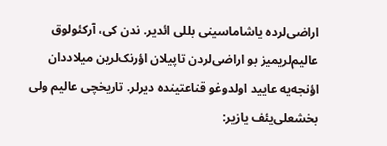اراضی‌‌لرده یاشاماسینی بللی ائدیر. ندن کی، آرکئولوق عالیم‌لریمیز بو اراضی‌‌لردن تاپیلان اؤرنک‌لرین میلاددان اؤنجه‌یه عایید اولدوغو قناعتینده دیرلر. تاریخچی عالیم ولی بخشعلی‌یئف یازیر: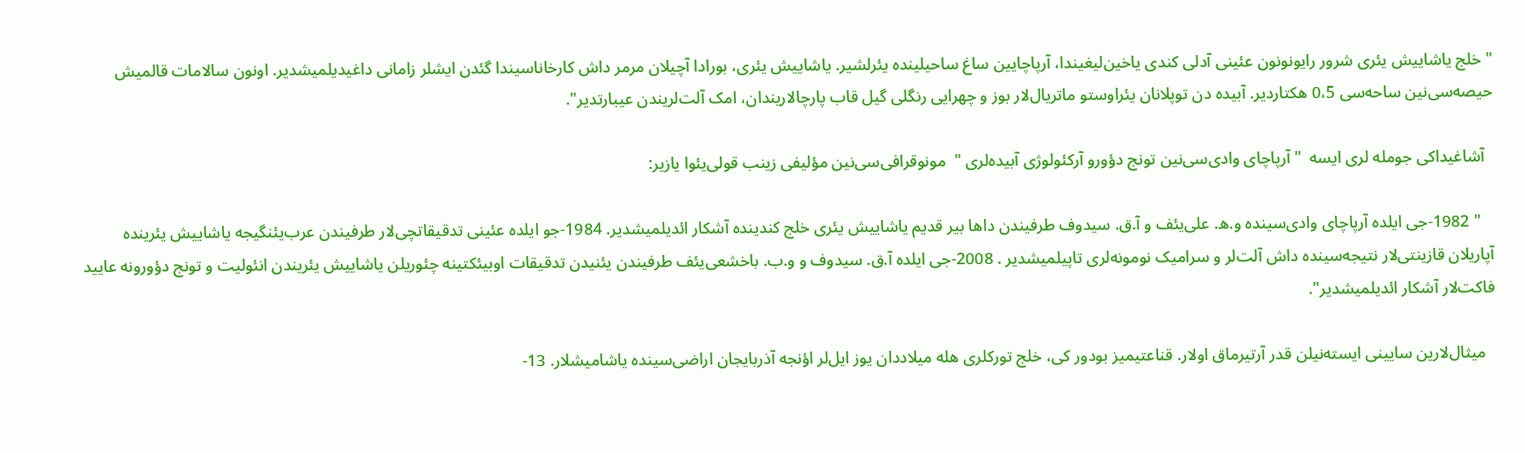" خلج یاشاییش یئری شرور رایونونون عئینی آدلی کندی یاخین‌لیغیندا، آرپاچایین ساغ ساحیلینده یئرلشیر. یاشاییش یئری، بورادا آچیلان مرمر داش کارخاناسیندا گئدن ایشلر زامانی داغیدیلمیشدیر. اونون سالامات قالمیش حیصه‌سی‌نین ساحه‌سی 0،5 هکتاردیر. آبیده دن توپلانان یئراوستو ماتریال‌لار بوز و چهرایی رنگلی گیل قاب پارچالاریندان، امک آلت‌لریندن عیبارتدیر‌".

  آشاغیداکی جومله لری ایسه  " آرپاچای وادی‌سی‌نین تونج دؤورو آرکئولوژی آبیده‌لری "  مونوقرافی‌سی‌نین مؤلیفی زینب قولی‌یئوا یازیر:

   " 1982-جی ایلده آرپاچای وادی‌سینده و.ه. علی‌یئف و آ.ق. سیدوف طرفیندن داها بیر قدیم یاشاییش یئری خلج کندینده آشکار ائدیلمیشدیر. 1984-جو ایلده عئینی تدقیقاتچی‌لار طرفیندن عرب‌یئنگیجه یاشاییش یئرینده آپاریلان قازینتی‌لار نتیجه‌سینده داش آلت‌لر و سرامیک نومونه‌لری تاپیلمیشدیر . 2008-جی ایلده آ.ق. سیدوف و و.ب. باخشعی‌یئف طرفیندن یئنیدن تدقیقات اوبیئکتینه چئوریلن یاشاییش یئریندن انئولیت و تونج دؤورونه عایید فاکت‌لار آشکار ائدیلمیشدیر‌".

  میثال‌لارین سایینی ایسته‌نیلن قدر آرتیرماق اولار. قناعتیمیز بودور کی، خلج تورکلری هله میلاددان یوز ایل‌لر اؤنجه آذربایجان اراضی‌‌سینده یاشامیشلار. 13-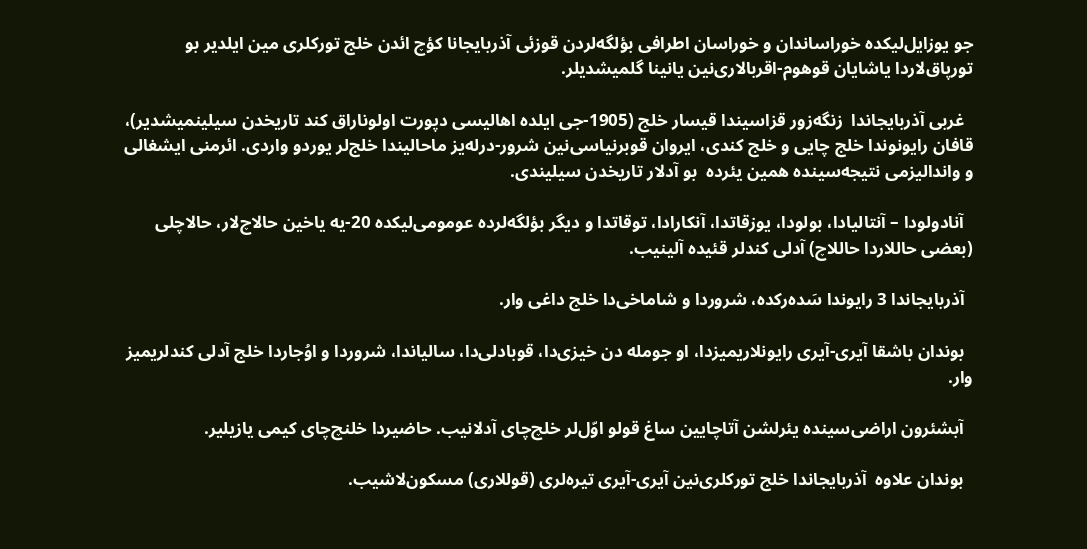جو یوز‌ایل‌لیکده خوراساندان و خوراسان اطرافی بؤلگه‌لردن قوزئی آذربایجانا کؤچ ائدن خلج تورکلری مین ایلدیر بو تورپاق‌لاردا یاشایان قوهوم-اقربالاری‌نین یانینا گلمیشدیلر.

  غربی آذربایجاندا  زنگه‌زور قزاسیندا قیسار خلج (1905-جی ایلده اهالیسی دپورت اولوناراق کند تاریخدن سیلینمیشدیر)، قافان رایونوندا خلج چایی و خلج کندی، ایروان قوبرنیاسی‌نین شرور-درله‌یز ماحالیندا خلج‌لر یوردو واردی. ائرمنی ایشغالی و واندالیزمی نتیجه‌سینده همین یئرده  بو آدلار تاریخدن سیلیندی.

  آنادولودا – آنتالیادا، بولودا، یوزقاتدا، آنکارادا، توقاتدا و دیگر بؤلگه‌لرده عومومی‌لیکده 20-یه یاخین حالاچ‌لار، حالاچلی (بعضی حاللاردا حاللاچ) آدلی کندلر قئیده آلینیب.

  آذربایجاندا 3 رایوندا سَده‌رکده، شروردا و شاماخی‌دا خلج داغی وار.

  بوندان باشقا آیری-آیری رایونلاریمیزدا، او جومله دن خیزی‌دا، قوبادلی‌دا، سالیاندا، شروردا و اوُجاردا خلج آدلی کندلریمیز وار.

  آبشئرون اراضی‌‌سینده یئرلشن آتاچایین ساغ قولو اوّل‌لر خلچ‌چای آدلانیب. حاضیردا خلنچ‌چای کیمی یازیلیر.

  بوندان علاوه  آذربایجاندا خلج تورکلری‌نین آیری-آیری تیره‌لری (قوللاری) مسکون‌لاشیب.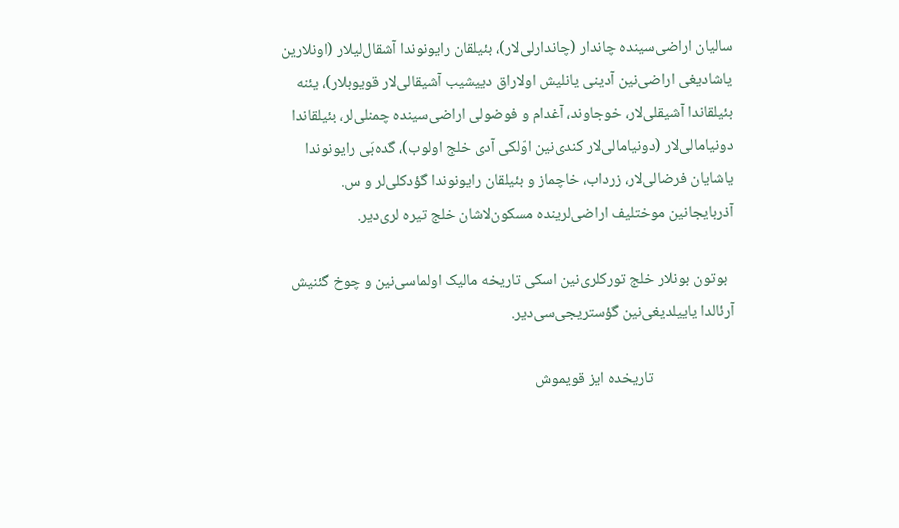سالیان اراضی‌‌سینده چاندار (چاندارلی‌لار)، بئیلقان رایونوندا آشقال‌لیلار (اونلارین یاشادیغی اراضی‌‌‌نین آدینی یانلیش اولاراق دییشیب آشیقالی‌لار قویوبلار)، یئنه بئیلقاندا آشیقلی‌لار، خوجاوند، آغدام و فوضولی اراضی‌‌سینده چمنلی‌لر، بئیلقاندا دونیامالی‌لار (دونیامالی‌لار کندی‌نین اوّلکی آدی خلج اولوب)، گده‌بَی رایونوندا یاشایان فرضالی‌لار، زرداب، خاچماز و بئیلقان رایونوندا گؤدکلی‌لر و س. آذربایجانین موختلیف اراضی‌‌لرینده مسکون‌لاشان خلج تیره لری‌دیر.

  بوتون بونلار خلج تورکلری‌نین اسکی تاریخه مالیک اولماسی‌نین و چوخ گئنیش آرئالدا یاییلدیغی‌نین گؤستریجی‌سی‌دیر.

                       تاریخده ایز قویموش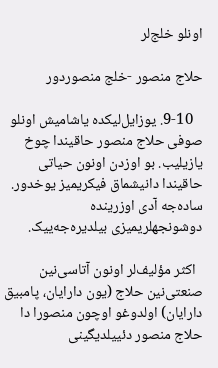اونلو خلج‌لر

حلاج منصور -خلج منصوردور

   9-10. یوز‌ایل‌لیکده یاشامیش اونلو صوفی حلاج منصور حاقیندا چوخ یازیلیب. بو اوزدن اونون حیاتی حاقیندا دانیشماق فیکریمیز یوخدور. ساده‌جه آدی اوزرینده دوشونجهلریمیزی بیلدیره‌جه‌ییک.

  اکثر مؤلیف‌لر اونون آتاسی‌نین صنعتی‌نین حلاج (یون دارایان، پامبیق دارایان) اولدوغو اوچون منصورا دا حلاج منصور دئییلدیگینی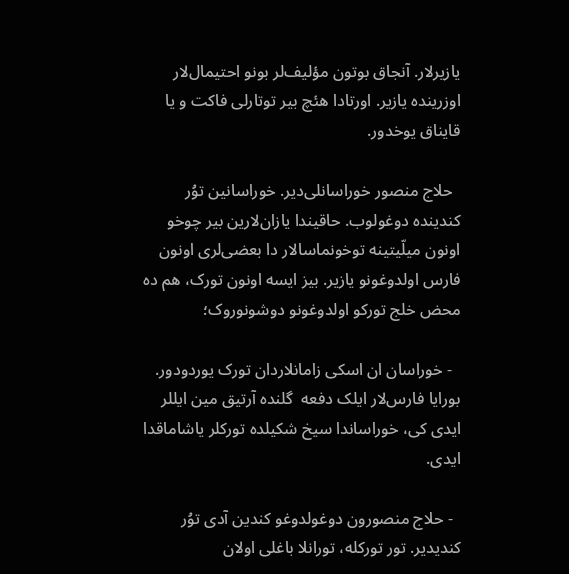یازیرلار. آنجاق بوتون مؤلیف‌لر بونو احتیمال‌لار اوزرینده یازیر. اورتادا هئچ بیر توتارلی فاکت و یا قایناق یوخدور.

  حلاج منصور خوراسانلی‌دیر. خوراسانین توُر کندینده دوغولوب. حاقیندا یازان‌لارین بیر چوخو اونون میلّیتینه توخونماسالار دا بعضی‌لری اونون فارس اولدوغونو یازیر. بیز ایسه اونون تورک، هم ده محض خلج تورکو اولدوغونو دوشونوروک؛

  - خوراسان ان اسکی زامانلاردان تورک یوردودور. بورایا فارس‌لار ایلک دفعه  گلنده آرتیق مین ایللر ایدی کی، خوراساندا سیخ شکیلده تورکلر یاشاماقدا ایدی.

  - حلاج منصورون دوغولدوغو کندین آدی توُر کندیدیر. تور تورکله، تورانلا باغلی اولان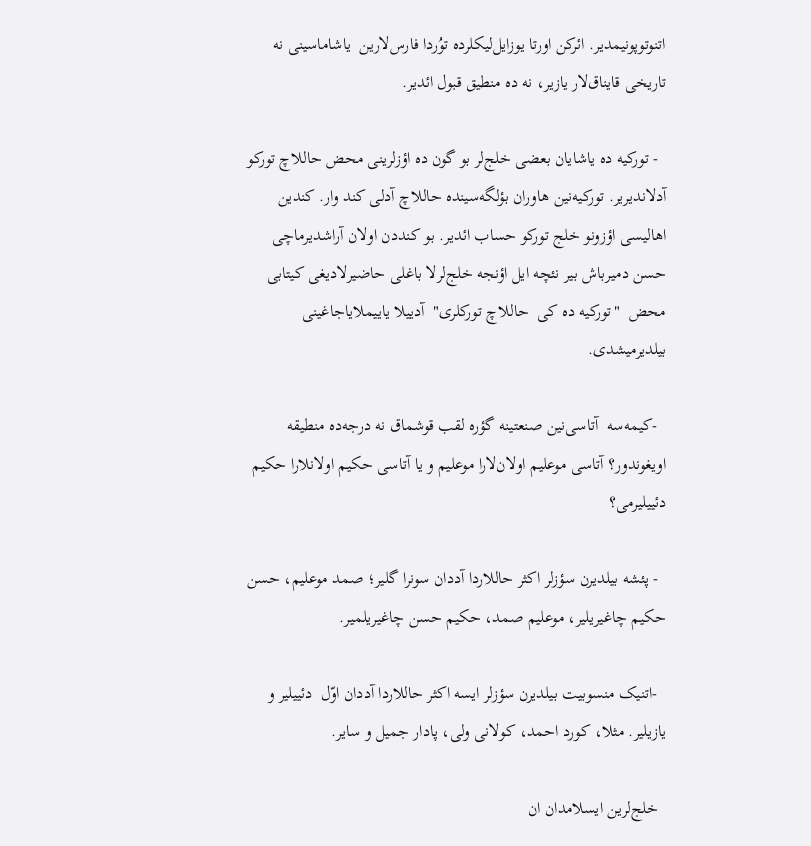اتنوتوپونیمدیر. ائرکن اورتا یوز‌ایل‌لیکلرده توُردا فارس‌لارین  یاشاماسینی نه تاریخی قایناق‌لار یازیر، نه ده منطیق قبول ائدیر.

  - تورکیه‌ ده یاشایان بعضی خلج‌لر بو گون ده اؤزلرینی محض حاللاچ تورکو آدلاندیریر. تورکیه‌‌نین هاوران بؤلگه‌سینده حاللاچ آدلی کند وار. کندین اهالیسی اؤزونو خلج تورکو حساب ائدیر. بو کنددن اولان آراشدیرماچی حسن دمیرباش بیر نئچه ایل اؤنجه خلج‌لرلا باغلی حاضیرلادیغی کیتابی محض  "تورکیه‌ ده کی  حاللاچ تورکلری‌"  آدییلا یاییملایاجاغینی بیلدیرمیشدی.

  -کیمه‌سه  آتاسی‌نین صنعتینه گؤره لقب قوشماق نه درجه‌ده منطیقه اویغوندور؟ آتاسی موعلیم اولان‌لارا موعلیم و یا آتاسی حکیم اولانلارا حکیم دئییلیرمی؟

  - پئشه بیلدیرن سؤزلر اکثر حاللاردا آددان سونرا گلیر؛ صمد موعلیم، حسن حکیم چاغیریلیر، موعلیم صمد، حکیم حسن چاغیریلمیر.

  -اتنیک منسوبیت بیلدیرن سؤزلر ایسه اکثر حاللاردا آددان اوّل  دئییلیر و یازیلیر. مثلا، کورد احمد، کولانی ولی، پادار جمیل و سایر.

  خلج‌لرین ایسلامدان ان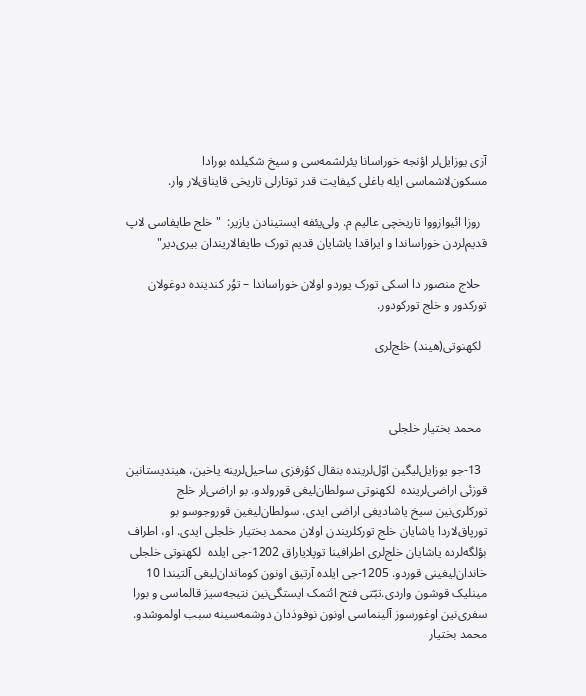آزی یوز‌ایل‌لر اؤنجه خوراسانا یئرلشمه‌سی و سیخ شکیلده بورادا مسکون‌لاشماسی ایله باغلی کیفایت قدر توتارلی تاریخی قایناق‌لار وار.

  روزا ائیوازووا تاریخچی عالیم م. ولی‌یئفه ایستینادن یازیر:  " خلج طایفاسی لاپ قدیم‌لردن خوراساندا و ایراقدا یاشایان قدیم تورک طایفالاریندان بیری‌دیر‌"

  حلاج منصور دا اسکی تورک یوردو اولان خوراساندا – توُر کندینده دوغولان تورکدور و خلج تورکودور.

  لکهنوتى(هیند) خلج‌لری



  محمد بختیار خلجلی

  13-جو یوز‌ایل‌لیگین اوّل‌لرینده بنقال کؤرفزی ساحیل‌لرینه یاخین، هیندیستانین قوزئی اراضی‌‌لرینده  لکهنوتى سولطان‌لیغی قورولدو. بو اراضی‌‌لر خلج تورکلری‌نین سیخ یاشادیغی اراضی‌‌ ایدی. سولطان‌لیغین قوروجوسو بو تورپاق‌لاردا یاشایان خلج تورکلریندن اولان محمد بختیار خلجلی ایدی. او، اطراف بؤلگه‌لرده یاشایان خلج‌لری اطرافینا توپلایاراق 1202-جی ایلده  لکهنوتى خلجلی خاندان‌لیغینی قوردو. 1205-جی ایلده آرتیق اونون کوماندان‌لیغی آلتیندا 10 مینلیک قوشون واردی.تبّتی فتح ائتمک ایستگی‌نین نتیجه‌سیز قالماسی و بورا سفری‌نین اوغورسوز آلینماسی اونون نوفوذدان دوشمه‌سینه سبب اولموشدو. محمد بختیار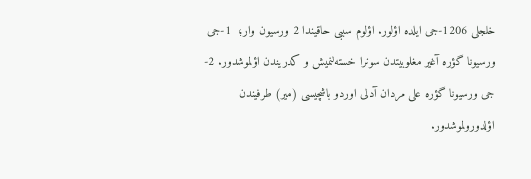خلجلی 1206-جی ایلده اؤلور. اؤلوم سببی حاقیندا 2 ورسیون وار؛  1-جی ورسیونا گؤره آغیر مغلوبیتدن سونرا خسته‌لنمیش و کدریندن اؤلموشدور. 2-جی ورسیونا گؤره علی مردان آدلی اوردو باشچیسی (میر) طرفیندن اؤلدورولموشدور.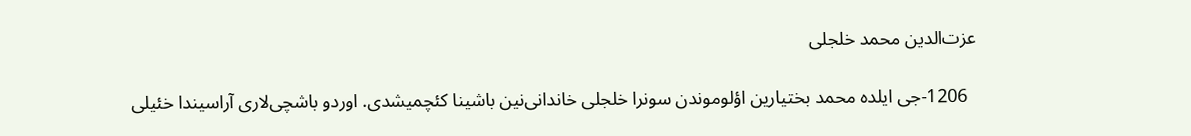عزت‌الدین محمد خلجلی

  1206-جی ایلده محمد بختیارین اؤلوموندن سونرا خلجلی خاندانی‌نین باشینا کئچمیشدی. اوردو باشچی‌لاری آراسیندا خئیلی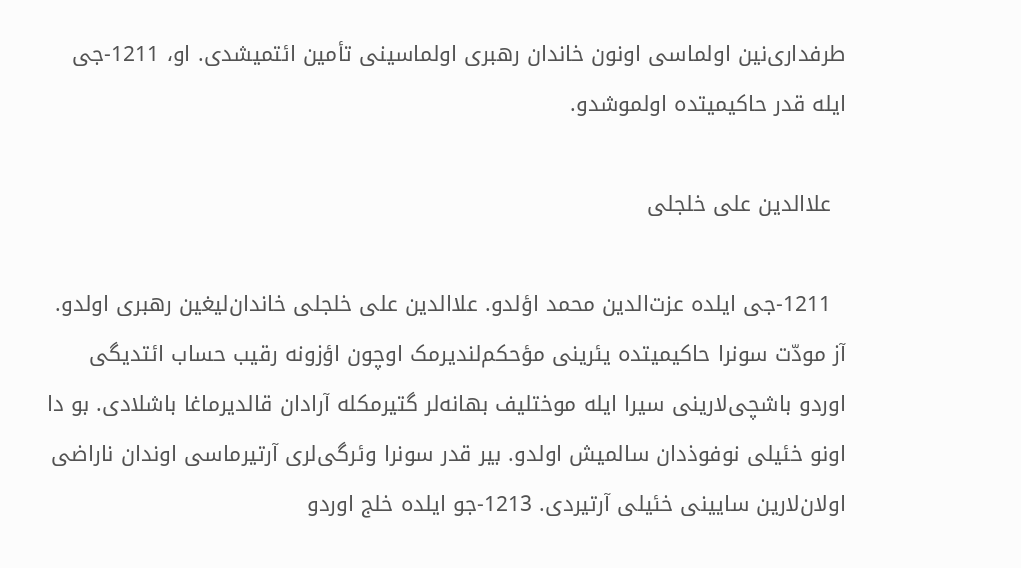طرفداری‌نین اولماسی اونون خاندان رهبری اولماسینی تأمین ائتمیشدی. او، 1211-جی ایله قدر حاکیمیتده اولموشدو.

  علاالدین علی خلجلی

  1211-جی ایلده عزت‌الدین محمد اؤلدو. علاالدین علی خلجلی خاندان‌لیغین رهبری اولدو. آز مودّت سونرا حاکیمیتده یئرینی مؤحکم‌لندیرمک اوچون اؤزونه رقیب حساب ائتدیگی اوردو باشچی‌لارینی سیرا ایله موختلیف بهانه‌لر گتیرمکله آرادان قالدیرماغا باشلادی. بو دا اونو خئیلی نوفوذدان سالمیش اولدو. بیر قدر سونرا وئرگی‌لری آرتیرماسی اوندان ناراضی اولان‌لارین سایینی خئیلی آرتیردی. 1213-جو ایلده خلج اوردو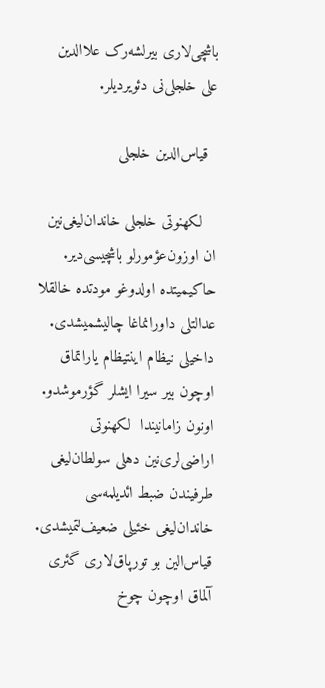باشچی‌لاری بیرلشه‌رک علاالدین علی خلجلی‌نی دئویردیلر.

  قیاس‌الدین خلجلی

   لکهنوتى خلجلی خاندان‌لیغی‌نین ان اوزون‌عؤمورلو باشچیسی‌دیر. حاکیمیتده اولدوغو مودتده خالقلا عدالتلی داورانماغا چالیشمیشدی. داخیلی نیظام اینتیظام یاراتماق اوچون بیر سیرا ایشلر گؤرموشدو. اونون زامانیندا  لکهنوتى اراضی‌‌لری‌نین دهلی سولطان‌لیغی طرفیندن ضبط ائدیلمه‌سی خاندان‌لیغی خئیلی ضعیف‌لتمیشدی. قیاس‌الین بو تورپاق‌لاری گئری آلماق اوچون چوخ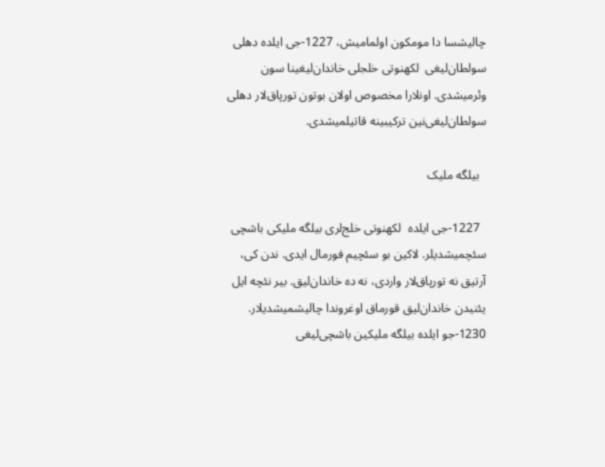چالیشسا دا مومکون اولمامیش، 1227-جی ایلده دهلی سولطان‌لیغی  لکهنوتى خلجلی خاندان‌لیغینا سون وئرمیشدی. اونلارا مخصوص اولان بوتون تورپاق‌لار دهلی سولطان‌لیغی‌نین ترکیبینه قاتیلمیشدی.

  بیلگه ملیک

  1227-جی ایلده  لکهنوتى خلج‌لری بیلگه ملیکی باشچی سئچمیشدیلر. لاکین بو سئچیم فورمال ایدی. ندن کی، آرتیق نه تورپاق‌لار واردی، نه ده خاندان‌لیق. بیر نئچه ایل یئنیدن خاندان‌لیق قورماق اوغروندا چالیشمیشدیلار. 1230-جو ایلده بیلگه ملیکین باشچی‌لیغی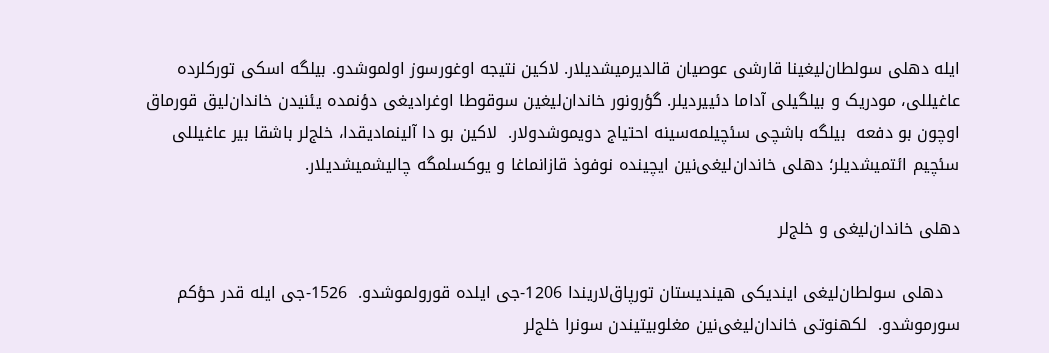ایله دهلی سولطان‌لیغینا قارشی عوصیان قالدیرمیشدیلار. لاکین نتیجه اوغورسوز اولموشدو. بیلگه اسکی تورکلرده عاغیللی، مودریک و بیلگیلی آداما دئییردیلر. گؤرونور خاندان‌لیغین سوقوطا اوغرادیغی دؤنمده یئنیدن خاندان‌لیق قورماق اوچون بو دفعه  بیلگه باشچی سئچیلمه‌سینه احتیاج دویموشدولار.  لاکین بو دا آلینمادیقدا، خلج‌لر باشقا بیر عاغیللی سئچیم ائتمیشدیلر؛ دهلی خاندان‌لیغی‌نین ایچینده نوفوذ قازانماغا و یوکسلمگه چالیشمیشدیلار.

دهلی خاندان‌لیغی و خلج‌لر

   دهلی سولطان‌لیغی ایندیکی هیندیستان تورپاق‌لاریندا 1206-جی ایلده قورولموشدو.  1526-جی ایله قدر حؤکم سورموشدو.  لکهنوتى خاندان‌لیغی‌نین مغلوبیتیندن سونرا خلج‌لر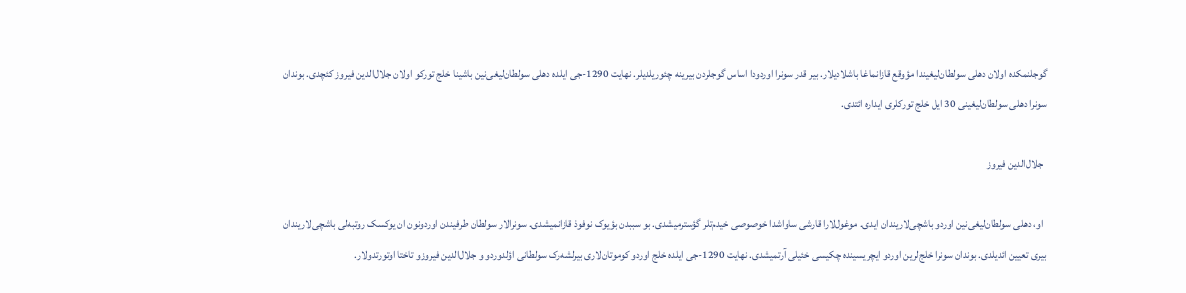گوجلنمکده اولان دهلی سولطان‌لیغیندا مؤوقع قازانماغا باشلادیلار. بیر قدر سونرا اوردودا اساس گوجلردن بیرینه چئوریلدیلر. نهایت 1290-جی ایلده دهلی سولطان‌لیغی‌نین باشینا خلج تورکو اولان جلال‌الدین فیروز کئچدی. بوندان سونرا دهلی سولطان‌لیغینی 30 ایل خلج تورکلری ایداره ائتدی.

  جلال‌الدین فیروز

  او، دهلی سولطان‌لیغی‌نین اوردو باشچی‌لاریندان ایدی. موغول‌لارا قارشی ساواشدا خوصوصی خیدم‌تلر گؤسترمیشدی. بو سببدن بؤیوک نوفوذ قازانمیشدی. سونرالار سولطان طرفیندن اوردونون ان یوکسک روتبه‌لی باشچی‌لاریندان بیری تعیین ائدیلدی. بوندان سونرا خلج‌لرین اوردو ایچریسینده چکیسی خئیلی آرتمیشدی. نهایت 1290-جی ایلده خلج اوردو کوموتان‌لاری بیرلشه‌رک سولطانی اؤلدوردو و جلال‌الدین فیروزو تاختا اوتورتدولار.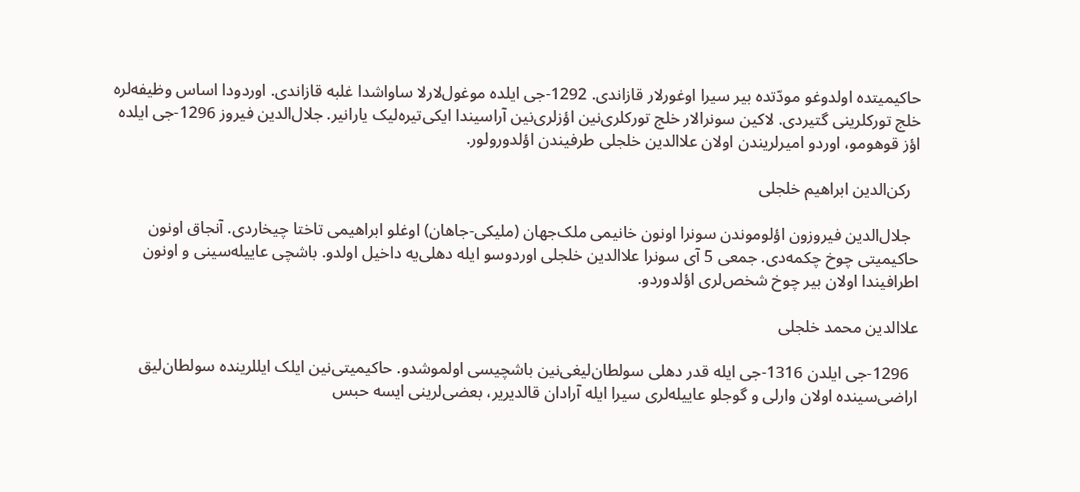حاکیمیتده اولدوغو مودّتده بیر سیرا اوغورلار قازاندی. 1292-جی ایلده موغول‌لارلا ساواشدا غلبه قازاندی. اوردودا اساس وظیفه‌لره خلج تورکلرینی گتیردی. لاکین سونرالار خلج تورکلری‌نین اؤزلری‌نین آراسیندا ایکی‌تیره‌لیک یارانیر. جلال‌الدین فیروز 1296-جی ایلده اؤز قوهومو، اوردو امیرلریندن اولان علاالدین خلجلی طرفیندن اؤلدورولور.

  رکن‌الدین ابراهیم خلجلی

  جلال‌الدین فیروزون اؤلوموندن سونرا اونون خانیمی ملک‌جهان (ملیکی-جاهان) اوغلو ابراهیمی تاختا چیخاردی. آنجاق اونون حاکیمیتی چوخ چکمه‌دی. جمعی 5 آی سونرا علاالدین خلجلی اوردوسو ایله دهلی‌یه داخیل اولدو. باشچی عاییله‌سینی و اونون اطرافیندا اولان بیر چوخ شخص‌لری اؤلدوردو.

علاالدین محمد خلجلی

  1296-جی ایلدن 1316-جی ایله قدر دهلی سولطان‌لیغی‌نین باشچیسی اولموشدو. حاکیمیتی‌نین ایلک ایللرینده سولطان‌لیق اراضی‌‌سینده اولان وارلی و گوجلو عاییله‌لری سیرا ایله آرادان قالدیریر، بعضی‌لرینی ایسه حبس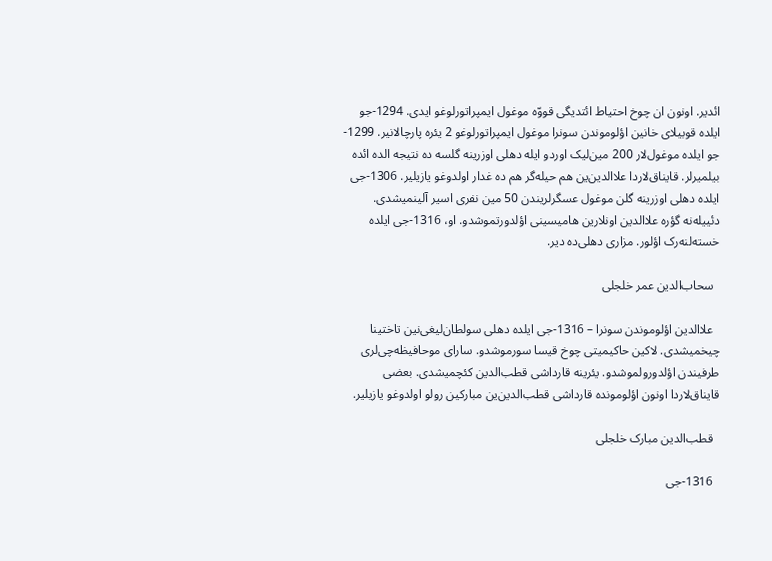ائدیر. اونون ان چوخ احتیاط ائتدیگی قووّه موغول ایمپراتورلوغو ایدی. 1294-جو ایلده قوبیلای خانین اؤلوموندن سونرا موغول ایمپراتورلوغو 2 یئره پارچالانیر. 1299-جو ایلده موغول‌لار 200 مین‌لیک اوردو ایله دهلی اوزرینه گلسه ده نتیجه الده ائده بیلمیرلر. قایناق‌لاردا علاالدین‌ین هم حیله‌گر هم ده غدار اولدوغو یازیلیر. 1306-جی ایلده دهلی اوزرینه گلن موغول عسگرلریندن 50 مین نفری اسیر آلینمیشدی. دئییله‌نه گؤره علاالدین اونلارین هامیسینی اؤلدورتموشدو. او، 1316-جی ایلده خسته‌لنه‌رک اؤلور. مزاری دهلی‌ده دیر.

  سحاب‌الدین عمر خلجلی

  علاالدین اؤلوموندن سونرا – 1316-جی ایلده دهلی سولطان‌لیغی‌نین تاختینا چیخمیشدی. لاکین حاکیمیتی چوخ قیسا سورموشدو. سارای موحافیظه‌چی‌لری طرفیندن اؤلدورولموشدو. یئرینه قارداشی قطب‌الدین کئچمیشدی. بعضی قایناق‌لاردا اونون اؤلومونده قارداشی قطب‌الدین‌ین مبارکین رولو اولدوغو یازیلیر.

  قطب‌الدین مبارک خلجلی

  1316-جی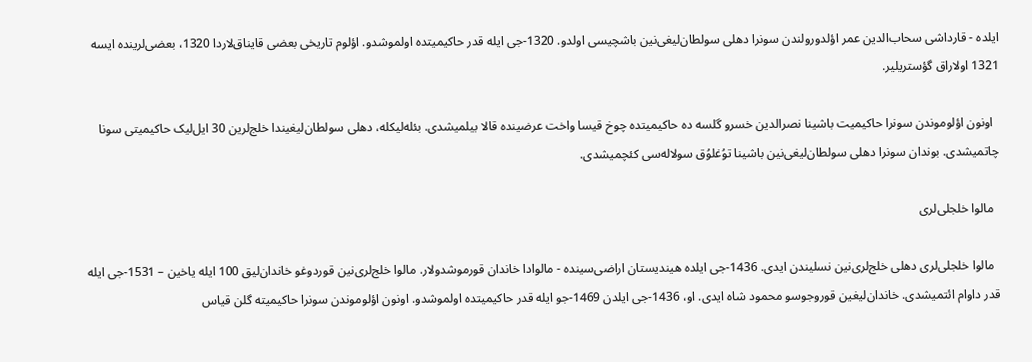ایلده - قارداشی سحاب‌الدین عمر اؤلدورولندن سونرا دهلی سولطان‌لیغی‌نین باشچیسی اولدو. 1320-جی ایله قدر حاکیمیتده اولموشدو. اؤلوم تاریخی بعضی قایناق‌لاردا 1320، بعضی‌لرینده ایسه 1321 اولاراق گؤستریلیر.

  اونون اؤلوموندن سونرا حاکیمیت باشینا نصرالدین خسرو گلسه ده حاکیمیتده چوخ قیسا واخت عرضینده قالا بیلمیشدی. بئله‌لیکله، دهلی سولطان‌لیغیندا خلج‌لرین 30 ایل‌لیک حاکیمیتی سونا چاتمیشدی. بوندان سونرا دهلی سولطان‌لیغی‌نین باشینا توُغلوُق سولاله‌سی کئچمیشدی.

  مالوا خلجلی‌لری

  مالوا خلجلی‌لری دهلی خلج‌لری‌نین نسلیندن ایدی. 1436-جی ایلده هیندیستان اراضی‌‌سینده - مالوادا خاندان قورموشدولار. مالوا خلج‌لری‌نین قوردوغو خاندان‌لیق 100 ایله یاخین – 1531-جی ایله قدر داوام ائتمیشدی. خاندان‌لیغین قوروجوسو محمود شاه ایدی. او، 1436-جی ایلدن 1469-جو ایله قدر حاکیمیتده اولموشدو. اونون اؤلوموندن سونرا حاکیمیته گلن قیاس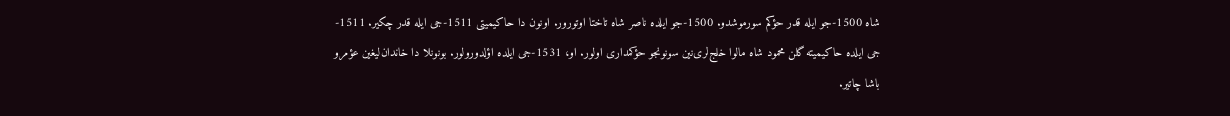شاه 1500-جو ایله قدر حؤکم سورموشدو. 1500-جو ایلده ناصر شاه تاختا اوتورور. اونون دا حاکیمیتی 1511-جی ایله قدر چکیر. 1511-جی ایلده حاکیمیته گلن محمود شاه مالوا خلج‌لری‌نین سونونجو حؤکمداری اولور. او، 1531-جی ایلده اؤلدورولور. بونونلا دا خاندان‌لیغین عؤمرو باشا چاتیر.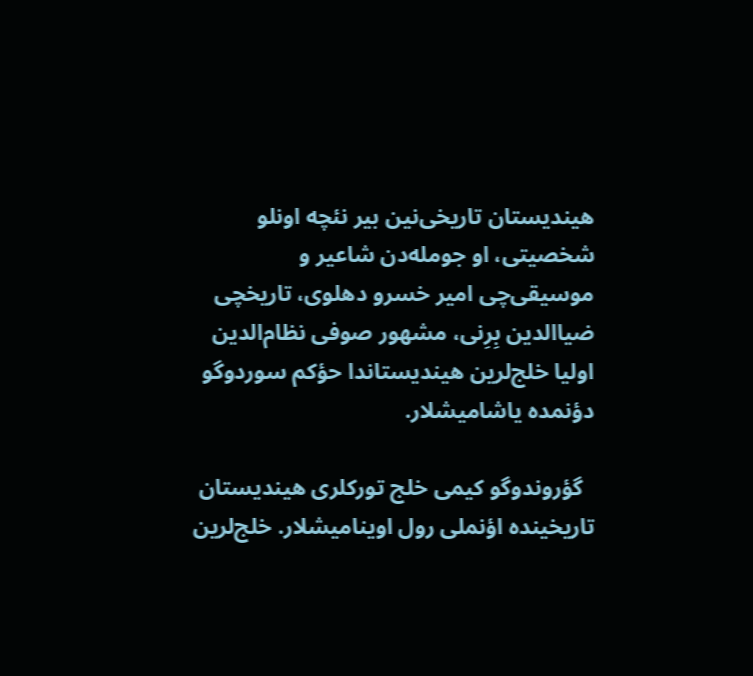هیندیستان تاریخی‌نین بیر نئچه اونلو شخصیتی، او جومله‌دن شاعیر و موسیقی‌چی امیر خسرو دهلوی، تاریخچی ضیاالدین بِرِنی، مشهور صوفی نظام‌الدین اولیا خلج‌لرین هیندیستاندا حؤکم سوردوگو دؤنمده یاشامیشلار.

  گؤروندوگو کیمی خلج تورکلری هیندیستان تاریخینده اؤنملی رول اوینامیشلار. خلج‌لرین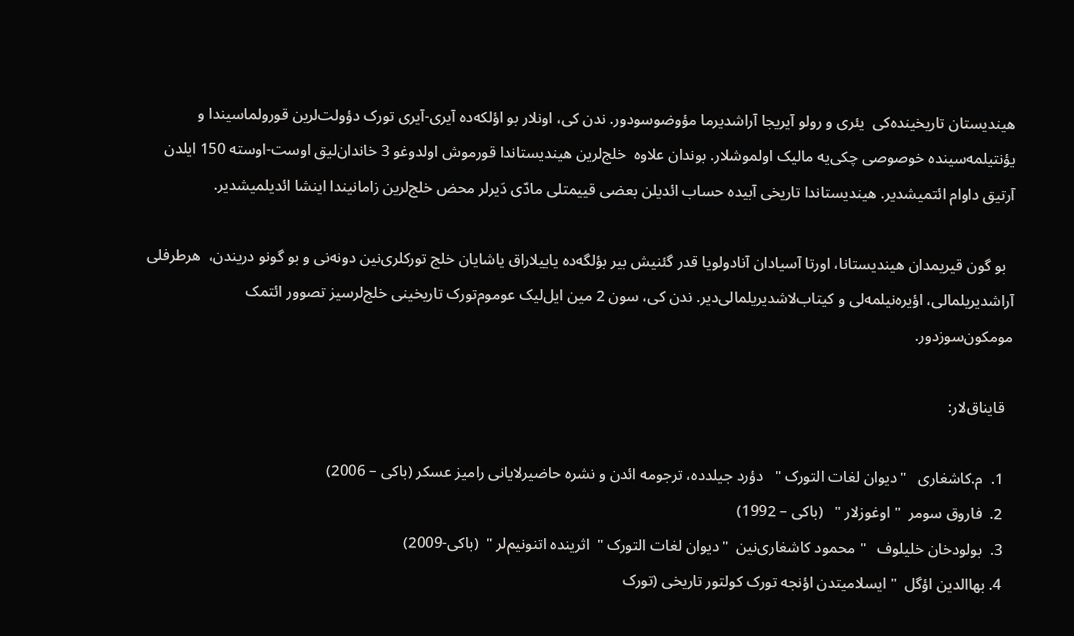هیندیستان تاریخینده‌کی  یئری و رولو آیریجا آراشدیرما مؤوضوسودور. ندن کی، اونلار بو اؤلکه‌ده آیری-آیری تورک دؤولت‌لرین قورولماسیندا و یؤنتیلمه‌سینده خوصوصی چکی‌یه‌ مالیک اولموشلار. بوندان علاوه  خلج‌لرین هیندیستاندا قورموش اولدوغو 3 خاندان‌لیق اوست-اوسته 150 ایلدن آرتیق داوام ائتمیشدیر. هیندیستاندا تاریخی آبیده حساب ائدیلن بعضی قییمتلی مادّی دَیرلر محض خلج‌لرین زامانیندا اینشا ائدیلمیشدیر.

  بو گون قیریمدان هیندیستانا، اورتا آسیادان آنادولویا قدر گئنیش بیر بؤلگه‌ده یاییلاراق یاشایان خلج تورکلری‌نین دونه‌نی و بو گونو دریندن،  هرطرفلی آراشدیریلمالی، اؤیره‌نیلمه‌لی و کیتاب‌لاشدیریلمالی‌دیر. ندن کی، سون 2 مین ایل‌لیک عوموم‌تورک تاریخینی خلج‌لرسیز تصوور ائتمک مومکون‌سوزدور.

  قایناق‌لار:

  1.  م.کاشغاری   "دیوان لغات التورک "   دؤرد جیلدده، ترجومه ائدن و نشره حاضیرلایانی رامیز عسکر (باکی – 2006)
  2.  فاروق سومر  " اوغوزلار "   (باکی – 1992)
  3.  بولودخان خلیلوف   " محمود کاشغاری‌نین  "دیوان لغات التورک "  اثرینده اتنونیم‌لر "  (باکی-2009)
  4. بهاالدین اؤگل  " ایسلامیتدن اؤنجه تورک کولتور تاریخی (تورک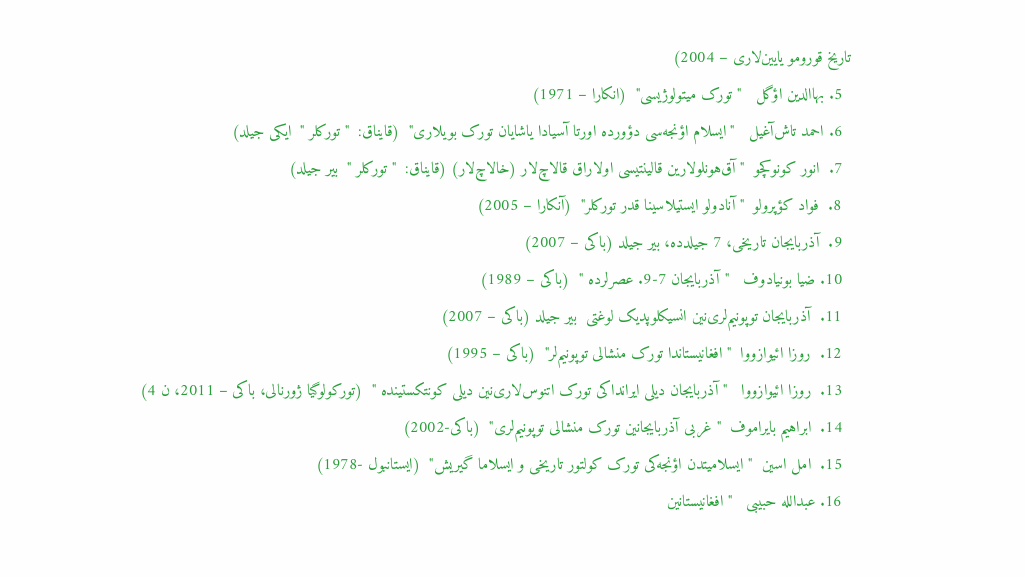تاریخ قورومو یایین‌لاری – 2004)
  5. بهاالدین اؤگل   "تورک میتولوژیسی‌"  (انکارا – 1971)
  6. احمد تاش‌آغیل   "ایسلام اؤنجه‌سی دؤورده اورتا آسیادا یاشایان تورک بویلاری‌"  (قایناق:  " تورکلر "  ایکی جیلد)
  7.  انور کونوکچو  " آق‌هونلولارین قالینتیسی اولاراق قالاچ‌لار (خالاچ‌لار) (قایناق:  " تورکلر "  بیر جیلد)
  8.  فواد کؤپرولو  " آنادولو ایستیلاسینا قدر تورکلر‌"  (آنکارا – 2005)
  9.  آذربایجان تاریخی، 7 جیلدده، بیر جیلد (باکی – 2007)
  10. ضیا بونیادوف   "آذربایجان 7-9. عصرلرده "  (باکی – 1989)
  11.  آذربایجان توپونیم‌لری‌نین انسیکلوپدیک لوغتی  بیر جیلد (باکی – 2007)
  12.  روزا ائیوازووا  "افغانیستاندا تورک منشالی توپونیم‌لر‌"  (باکی – 1995)
  13.  روزا ائیوازووا   " آذربایجان دیلی ایرانداکی تورک اتنوس‌لاری‌نین دیلی کونتکستینده "  (تورکولوگیا ژورنالی، باکی – 2011، ن 4)
  14.  ابراهیم بایراموف  " غربی آذربایجانین تورک منشالی توپونیم‌لری‌"  (باکی-2002)
  15.  امل اسین  " ایسلامیتدن اؤنجه‌کی تورک کولتور تاریخی و ایسلاما گیریش‌"  (ایستانبول -1978)
  16. عبدالله حبیبی   " افغانیستانین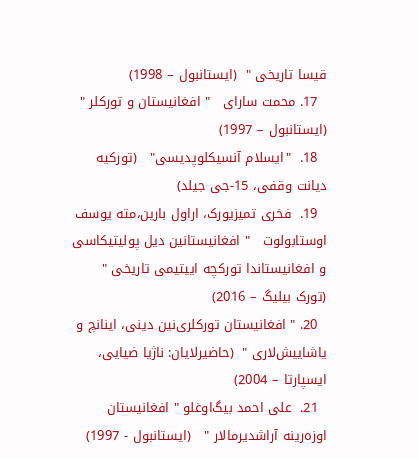قیسا تاریخی "  (ایستانبول – 1998)
  17. محمت سارای   " افغانیستان و تورکلر "   (ایستانبول – 1997)
  18.  "ایسلام آنسیکلوپدیسی‌"   (تورکیه دیانت وقفی، 15-جی جیلد)
  19.  فخری تمیزیورک، اراول بارین،مته یوسف اوستابولوت   " افغانیستانین دیل پولیتیکاسی و افغانیستاندا تورکچه اییتیمی تاریخی "  (تورک‌ بیلیگ – 2016)
  20. " افغانیستان تورکلری‌نین دینی، اینانچ و یاشاییش‌لاری "  (حاضیرلایان: ناژیا ضیایی، ایسپارتا – 2004)
  21.  علی احمد بیگ‌اوغلو " افغانیستان اوزه‌رینه آراشدیرمالار "   (ایستانبول - 1997)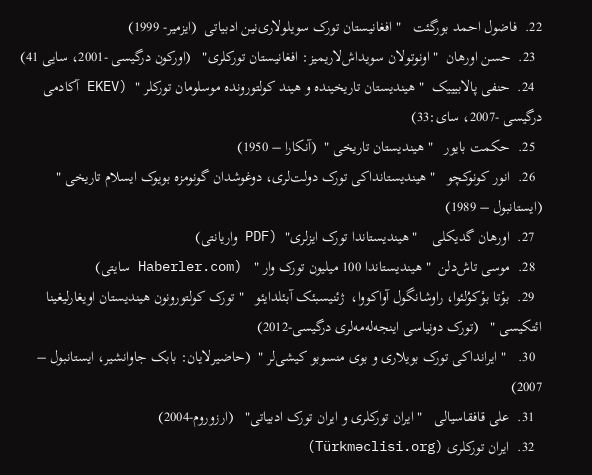22.  فاضول احمد بورگئت   " افغانیستان تورک سویلولاری‌نین ادبیاتی  (ایزمیر- 1999)
  23.  حسن اورهان  " اونوتولان سویداش‌لاریمیز: افغانیستان تورکلری‌"   (اورکون درگیسی -2001، سایی 41)
  24.  حنفی پالابیییک  " هیندیستان تاریخینده و هیند کولتورونده موسلومان تورکلر "  (EKEV آکادمی درگیسی -2007، سای:33)
  25.  حکمت بایور   " هیندیستان تاریخی "  (آنکارا – 1950)
  26.  انور کونوکچو   " هیندیستانداکی تورک دولت‌لری، دوغوشدان گونومزه بویوک ایسلام تاریخی "  (ایستانبول – 1989)
  27.  اورهان گدیکلی    "هیندیستاندا تورک ایزلری‌"  (PDF واریانتی)
  28.  موسی تاش‌دلن  " هیندیستاندا 100 میلیون تورک وار "   (Haberler.com سایتی)
  29.  بوْتا بوْکوُلئوا، راوشانگول آواکووا،  ژئنیسبئک آبئلدایئو   " تورک کولتورونون هیندیستان اویغارلیغینا ائتکیسی "   (تورک دونیاسی اینجه‌له‌مه‌لری درگیسی-2012)
  30.   " ایرانداکی تورک بویلاری و بوی منسوبو کیشی‌لر "  (حاضیرلایان: بابک جاوانشیر، ایستانبول – 2007)
  31.  علی قافقاسیالی   " ایران تورکلری و ایران تورک ادبیاتی‌"   (ارزوروم-2004)
  32.  ایران تورکلری (Türkməclisi.org)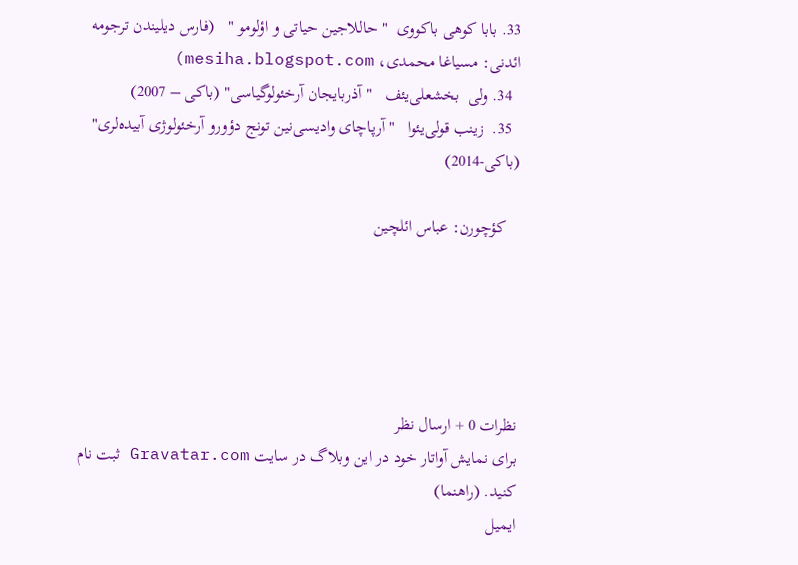33. بابا کوهی باکووی  " حاللاجین حیاتی و اؤلومو "   (فارس دیلیندن ترجومه ائدنی: مسیاغا محمدی، mesiha.blogspot.com)
  34. ولی  بخشعلی‌یئف   " آذربایجان آرخئولوگیاسی‌" (باکی – 2007)
  35.  زینب قولی‌یئوا   " آرپاچای وادیسی‌نین تونج دؤورو آرخئولوژی آبیده‌لری‌"  (باکی-2014)

   کؤچورن: عباس ائلچین





نظرات 0 + ارسال نظر
برای نمایش آواتار خود در این وبلاگ در سایت Gravatar.com ثبت نام کنید. (راهنما)
ایمیل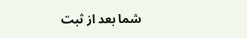شما بعد از ثبت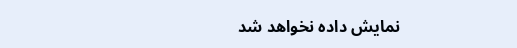نمایش داده نخواهد شد